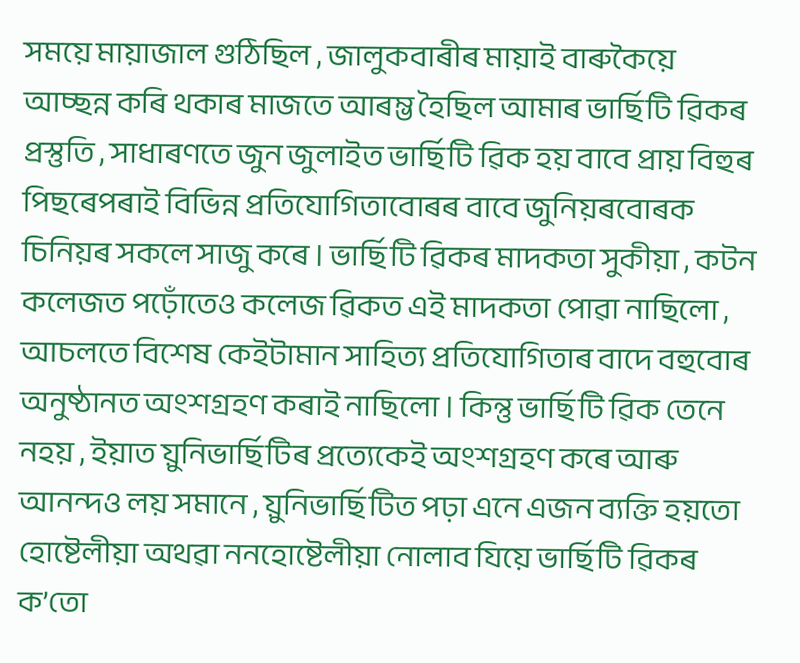সময়ে মায়াজাল গুঠিছিল , জালুকবাৰীৰ মায়াই বাৰুকৈয়ে আচ্ছন্ন কৰি থকাৰ মাজতে আৰম্ভ হৈছিল আমাৰ ভাৰ্ছিটি ৱিকৰ প্ৰস্তুতি , সাধাৰণতে জুন জুলাইত ভাৰ্ছিটি ৱিক হয় বাবে প্ৰায় বিহুৰ পিছৰেপৰাই বিভিন্ন প্ৰতিযোগিতাবোৰৰ বাবে জুনিয়ৰবোৰক চিনিয়ৰ সকলে সাজু কৰে । ভাৰ্ছিটি ৱিকৰ মাদকতা সুকীয়া , কটন কলেজত পঢ়োঁতেও কলেজ ৱিকত এই মাদকতা পোৱা নাছিলো , আচলতে বিশেষ কেইটামান সাহিত্য প্ৰতিযোগিতাৰ বাদে বহুবোৰ অনুষ্ঠানত অংশগ্ৰহণ কৰাই নাছিলো । কিন্তু ভাৰ্ছিটি ৱিক তেনে নহয় , ইয়াত য়ুনিভাৰ্ছিটিৰ প্ৰত্যেকেই অংশগ্ৰহণ কৰে আৰু আনন্দও লয় সমানে , য়ুনিভাৰ্ছিটিত পঢ়া এনে এজন ব্যক্তি হয়তো হোষ্টেলীয়া অথৱা ননহোষ্টেলীয়া নোলাব যিয়ে ভাৰ্ছিটি ৱিকৰ ক’তো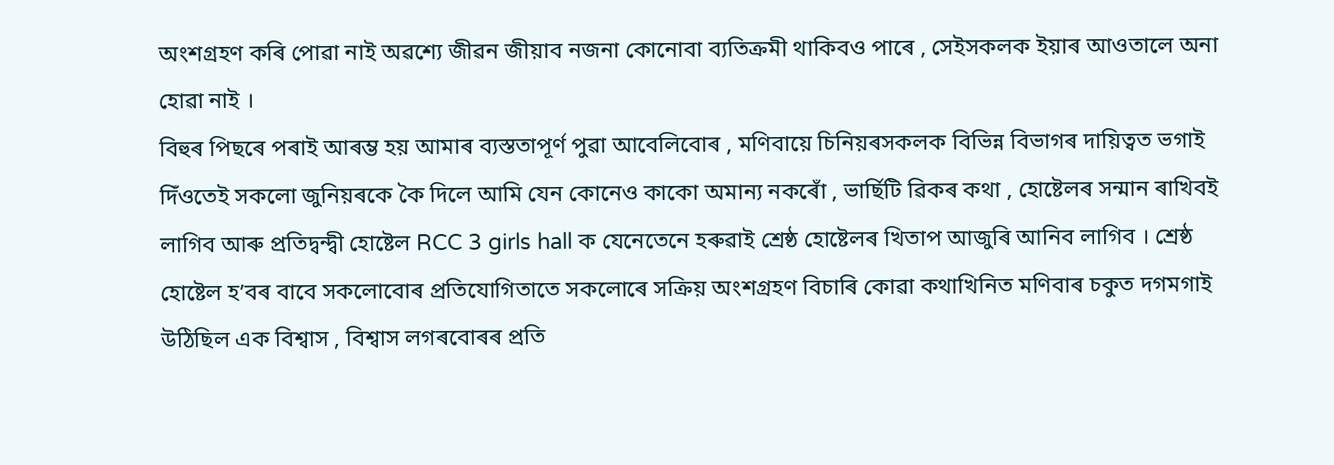অংশগ্ৰহণ কৰি পোৱা নাই অৱশ্যে জীৱন জীয়াব নজনা কোনোবা ব্যতিক্ৰমী থাকিবও পাৰে , সেইসকলক ইয়াৰ আওতালে অনা হোৱা নাই ।
বিহুৰ পিছৰে পৰাই আৰম্ভ হয় আমাৰ ব্যস্ততাপূৰ্ণ পুৱা আবেলিবোৰ , মণিবায়ে চিনিয়ৰসকলক বিভিন্ন বিভাগৰ দায়িত্বত ভগাই দিঁওতেই সকলো জুনিয়ৰকে কৈ দিলে আমি যেন কোনেও কাকো অমান্য নকৰোঁ , ভাৰ্ছিটি ৱিকৰ কথা , হোষ্টেলৰ সন্মান ৰাখিবই লাগিব আৰু প্ৰতিদ্বন্দ্বী হোষ্টেল RCC 3 girls hall ক যেনেতেনে হৰুৱাই শ্ৰেষ্ঠ হোষ্টেলৰ খিতাপ আজুৰি আনিব লাগিব । শ্ৰেষ্ঠ হোষ্টেল হ’বৰ বাবে সকলোবোৰ প্ৰতিযোগিতাতে সকলোৰে সক্ৰিয় অংশগ্ৰহণ বিচাৰি কোৱা কথাখিনিত মণিবাৰ চকুত দগমগাই উঠিছিল এক বিশ্বাস , বিশ্বাস লগৰবোৰৰ প্ৰতি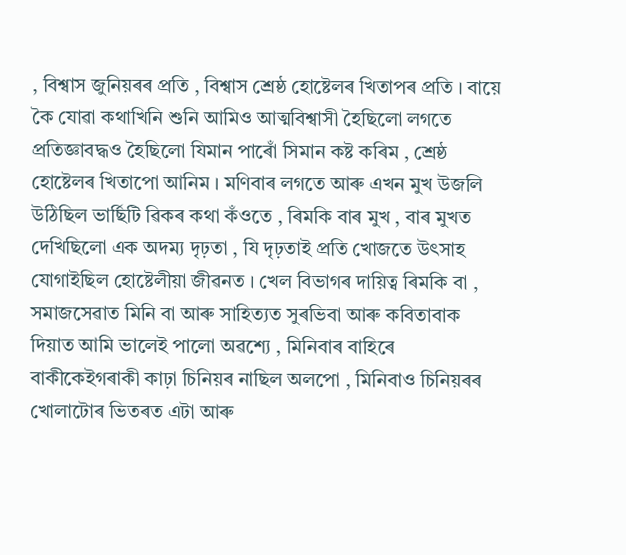, বিশ্বাস জুনিয়ৰৰ প্ৰতি , বিশ্বাস শ্ৰেষ্ঠ হোষ্টেলৰ খিতাপৰ প্ৰতি । বায়ে কৈ যোৱা কথাখিনি শুনি আমিও আত্মবিশ্বাসী হৈছিলো লগতে প্ৰতিজ্ঞাবদ্ধও হৈছিলো যিমান পাৰোঁ সিমান কষ্ট কৰিম , শ্ৰেষ্ঠ হোষ্টেলৰ খিতাপো আনিম । মণিবাৰ লগতে আৰু এখন মুখ উজলি উঠিছিল ভাৰ্ছিটি ৱিকৰ কথা কঁওতে , ৰিমকি বাৰ মুখ , বাৰ মুখত দেখিছিলো এক অদম্য দৃঢ়তা , যি দৃঢ়তাই প্ৰতি খোজতে উৎসাহ যোগাইছিল হোষ্টেলীয়া জীৱনত । খেল বিভাগৰ দায়িত্ব ৰিমকি বা , সমাজসেৱাত মিনি বা আৰু সাহিত্যত সুৰভিবা আৰু কবিতাবাক দিয়াত আমি ভালেই পালো অৱশ্যে , মিনিবাৰ বাহিৰে বাকীকেইগৰাকী কাঢ়া চিনিয়ৰ নাছিল অলপো , মিনিবাও চিনিয়ৰৰ খোলাটোৰ ভিতৰত এটা আৰু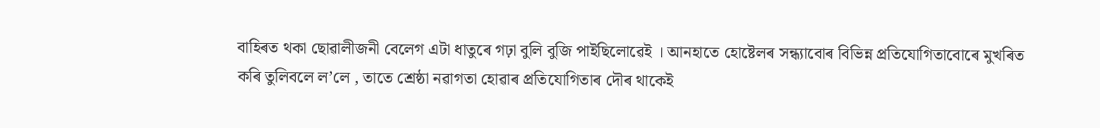বাহিৰত থকা ছোৱালীজনী বেলেগ এটা ধাতুৰে গঢ়া বুলি বুজি পাইছিলোৱেই । আনহাতে হোষ্টেলৰ সন্ধ্যাবোৰ বিভিন্ন প্ৰতিযোগিতাবোৰে মুখৰিত কৰি তুলিবলে ল’লে , তাতে শ্ৰেষ্ঠা নৱাগতা হোৱাৰ প্ৰতিযোগিতাৰ দৌৰ থাকেই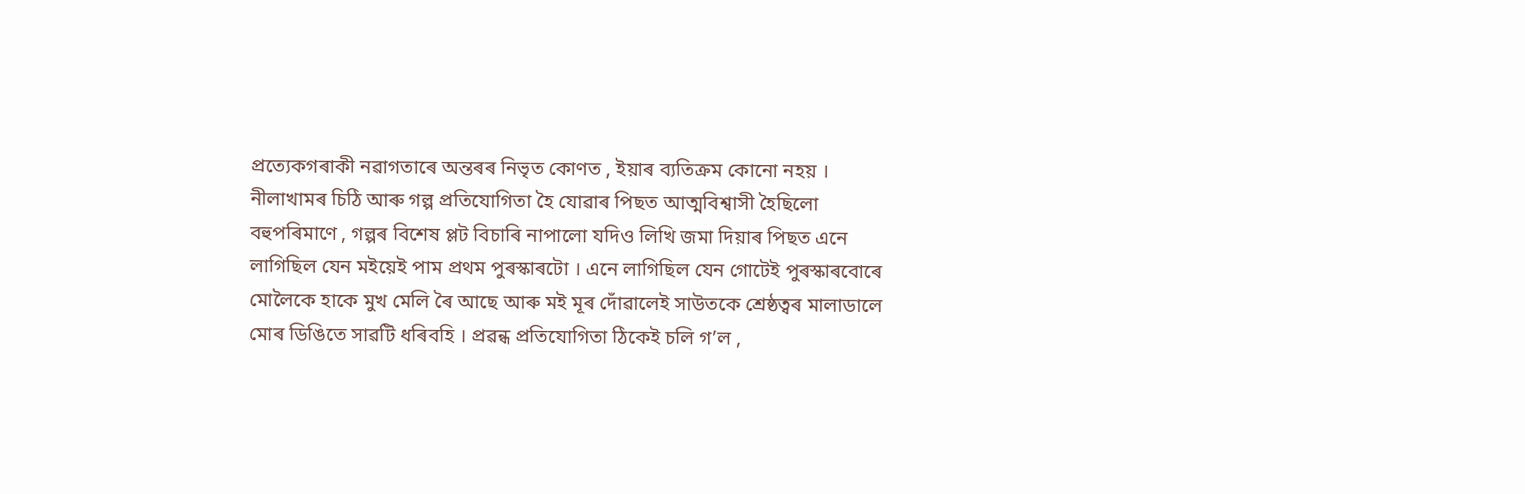প্ৰত্যেকগৰাকী নৱাগতাৰে অন্তৰৰ নিভৃত কোণত , ইয়াৰ ব্যতিক্ৰম কোনো নহয় ।
নীলাখামৰ চিঠি আৰু গল্প প্ৰতিযোগিতা হৈ যোৱাৰ পিছত আত্মবিশ্বাসী হৈছিলো বহুপৰিমাণে , গল্পৰ বিশেষ প্লট বিচাৰি নাপালো যদিও লিখি জমা দিয়াৰ পিছত এনে লাগিছিল যেন মইয়েই পাম প্ৰথম পুৰস্কাৰটো । এনে লাগিছিল যেন গোটেই পুৰস্কাৰবোৰে মোলৈকে হাকে মুখ মেলি ৰৈ আছে আৰু মই মূৰ দোঁৱালেই সাউতকে শ্ৰেষ্ঠত্বৰ মালাডালে মোৰ ডিঙিতে সাৱটি ধৰিবহি । প্ৰৱন্ধ প্ৰতিযোগিতা ঠিকেই চলি গ’ল ,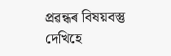প্ৰৱন্ধৰ বিষয়বস্তু দেখিহে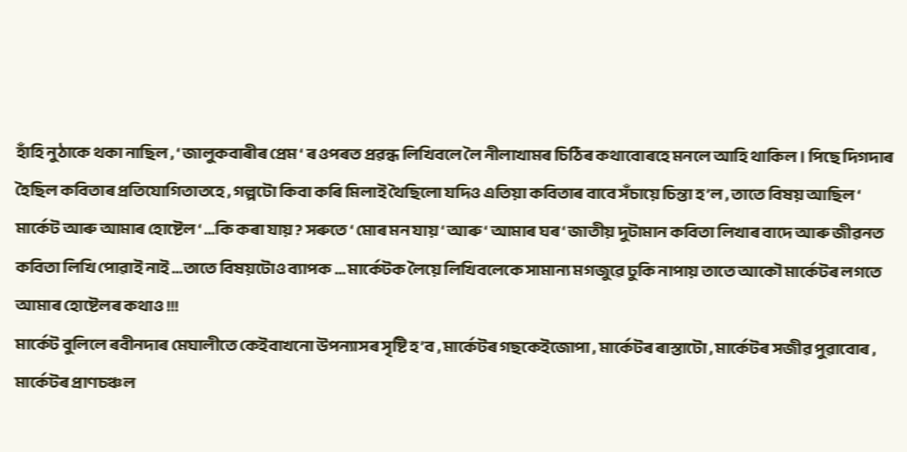হাঁহি নুঠাকে থকা নাছিল , ‘ জালুকবাৰীৰ প্ৰেম ‘ ৰ ওপৰত প্ৰৱন্ধ লিখিবলে লৈ নীলাখামৰ চিঠিৰ কথাবোৰহে মনলে আহি থাকিল । পিছে দিগদাৰ হৈছিল কবিতাৰ প্ৰতিযোগিতাতহে , গল্পটো কিবা কৰি মিলাই থৈছিলো যদিও এতিয়া কবিতাৰ বাবে সঁচায়ে চিন্তা হ’ল , তাতে বিষয় আছিল ‘ মাৰ্কেট আৰু আমাৰ হোষ্টেল ‘ …কি কৰা যায় ? সৰুতে ‘ মোৰ মন যায় ‘ আৰু ‘ আমাৰ ঘৰ ‘ জাতীয় দুটামান কবিতা লিখাৰ বাদে আৰু জীৱনত কবিতা লিখি পোৱাই নাই …তাতে বিষয়টোও ব্যাপক … মাৰ্কেটক লৈয়ে লিখিবলেকে সামান্য মগজুৱে ঢুকি নাপায় তাতে আকৌ মাৰ্কেটৰ লগতে আমাৰ হোষ্টেলৰ কথাও !!!
মাৰ্কেট বুলিলে ৰবীনদাৰ মেঘালীতে কেইবাখনো উপন্যাসৰ সৃষ্টি হ’ব , মাৰ্কেটৰ গছকেইজোপা , মাৰ্কেটৰ ৰাস্তাটো , মাৰ্কেটৰ সজীৱ পুৱাবোৰ , মাৰ্কেটৰ প্ৰাণচঞ্চল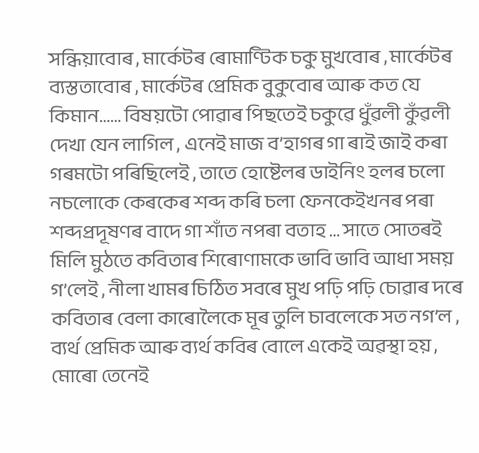সন্ধিয়াবোৰ , মাৰ্কেটৰ ৰোমাণ্টিক চকু মুখবোৰ , মাৰ্কেটৰ ব্যস্ততাবোৰ , মাৰ্কেটৰ প্ৰেমিক বুকুবোৰ আৰু কত যে কিমান…… বিষয়টো পোৱাৰ পিছতেই চকুৱে ধুঁৱলী কুঁৱলী দেখা যেন লাগিল , এনেই মাজ ব’হাগৰ গা ৰাই জাই কৰা গৰমটো পৰিছিলেই , তাতে হোষ্টেলৰ ডাইনিং হলৰ চলো নচলোকে কেৰকেৰ শব্দ কৰি চলা ফেনকেইখনৰ পৰা শব্দপ্ৰদূষণৰ বাদে গা শাঁত নপৰা বতাহ … সাতে সোতৰই মিলি মুঠতে কবিতাৰ শিৰোণামকে ভাবি ভাবি আধা সময় গ’লেই , নীলা খামৰ চিঠিত সবৰে মুখ পঢ়ি পঢ়ি চোৱাৰ দৰে কবিতাৰ বেলা কাৰোলৈকে মূৰ তুলি চাবলেকে সত নগ’ল , ব্যৰ্থ প্ৰেমিক আৰু ব্যৰ্থ কবিৰ বোলে একেই অৱস্থা হয় , মোৰো তেনেই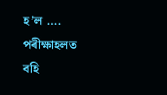হ’ল …. পৰীক্ষাহলত বহি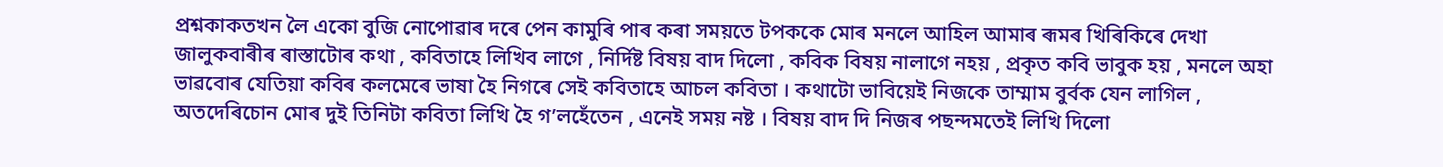প্ৰশ্নকাকতখন লৈ একো বুজি নোপোৱাৰ দৰে পেন কামুৰি পাৰ কৰা সময়তে টপককে মোৰ মনলে আহিল আমাৰ ৰূমৰ খিৰিকিৰে দেখা জালুকবাৰীৰ ৰাস্তাটোৰ কথা , কবিতাহে লিখিব লাগে , নিৰ্দিষ্ট বিষয় বাদ দিলো , কবিক বিষয় নালাগে নহয় , প্ৰকৃত কবি ভাবুক হয় , মনলে অহা ভাৱবোৰ যেতিয়া কবিৰ কলমেৰে ভাষা হৈ নিগৰে সেই কবিতাহে আচল কবিতা । কথাটো ভাবিয়েই নিজকে তাম্মাম বুৰ্বক যেন লাগিল , অতদেৰিচোন মোৰ দুই তিনিটা কবিতা লিখি হৈ গ’লহেঁতেন , এনেই সময় নষ্ট । বিষয় বাদ দি নিজৰ পছন্দমতেই লিখি দিলো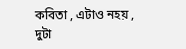কবিতা , এটাও নহয় , দুটা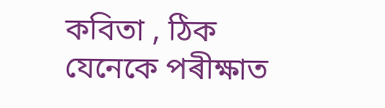কবিতা , ঠিক যেনেকে পৰীক্ষাত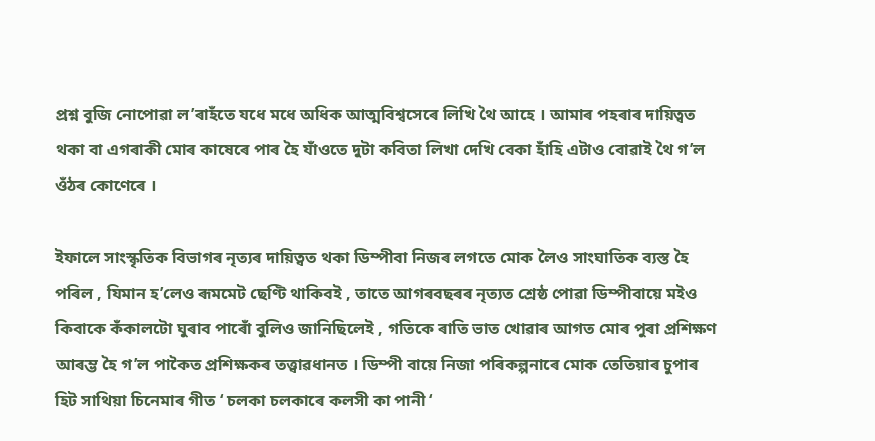প্ৰশ্ন বুজি নোপোৱা ল’ৰাহঁতে যধে মধে অধিক আত্মবিশ্বসেৰে লিখি থৈ আহে । আমাৰ পহৰাৰ দায়িত্বত থকা বা এগৰাকী মোৰ কাষেৰে পাৰ হৈ যাঁওতে দুটা কবিতা লিখা দেখি বেকা হাঁহি এটাও বোৱাই থৈ গ’ল ওঁঠৰ কোণেৰে ।

ইফালে সাংস্কৃতিক বিভাগৰ নৃত্যৰ দায়িত্বত থকা ডিম্পীবা নিজৰ লগতে মোক লৈও সাংঘাতিক ব্যস্ত হৈ পৰিল , যিমান হ’লেও ৰূমমেট ছেণ্টি থাকিবই , তাতে আগৰবছৰৰ নৃত্যত শ্ৰেষ্ঠ পোৱা ডিম্পীবায়ে মইও কিবাকে কঁকালটো ঘুৰাব পাৰোঁ বুলিও জানিছিলেই , গতিকে ৰাতি ভাত খোৱাৰ আগত মোৰ পুৰা প্ৰশিক্ষণ আৰম্ভ হৈ গ’ল পাকৈত প্ৰশিক্ষকৰ তত্ত্বাৱধানত । ডিম্পী বায়ে নিজা পৰিকল্পনাৰে মোক তেতিয়াৰ চুপাৰ হিট সাথিয়া চিনেমাৰ গীত ‘ চলকা চলকাৰে কলসী কা পানী ‘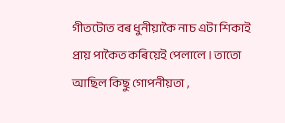গীতটোত বৰ ধুনীয়াকৈ নাচ এটা শিকাই প্ৰায় পাকৈত কৰিয়েই পেলালে । তাতো আছিল কিছু গোপনীয়তা ,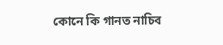কোনে কি গানত নাচিব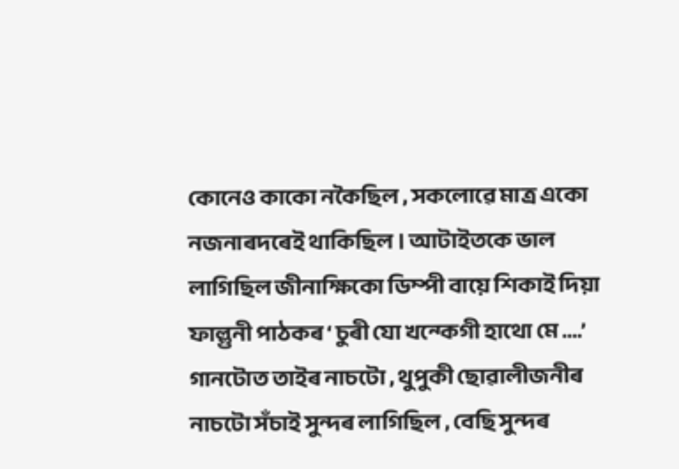কোনেও কাকো নকৈছিল , সকলোৱে মাত্ৰ একো নজনাৰদৰেই থাকিছিল । আটাইতকে ভাল লাগিছিল জীনাক্ষিকো ডিম্পী বায়ে শিকাই দিয়া ফাল্গুনী পাঠকৰ ‘ চুৰী যো খন্কেগী হাথো মে ….’ গানটোত তাইৰ নাচটো , থুপুকী ছোৱালীজনীৰ নাচটো সঁচাই সুন্দৰ লাগিছিল , বেছি সুন্দৰ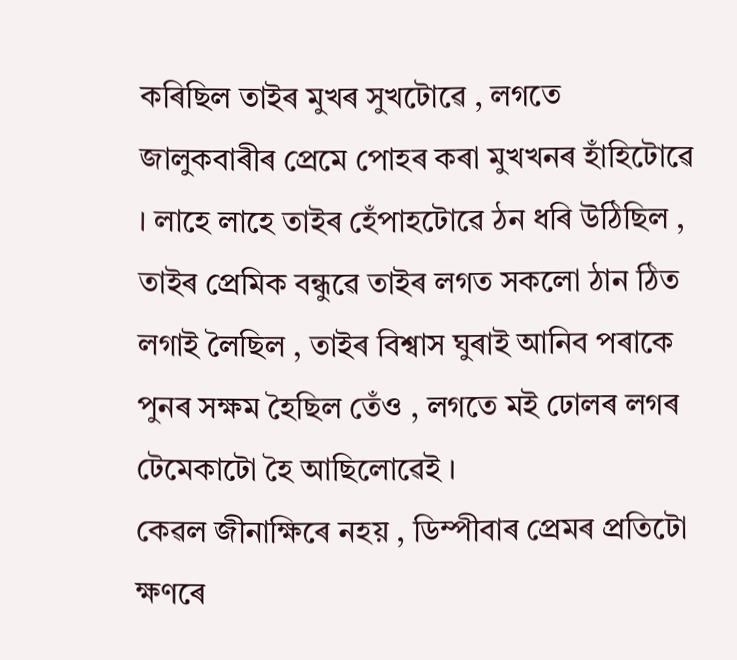কৰিছিল তাইৰ মুখৰ সুখটোৱে , লগতে জালুকবাৰীৰ প্ৰেমে পোহৰ কৰা মুখখনৰ হাঁহিটোৱে । লাহে লাহে তাইৰ হেঁপাহটোৱে ঠন ধৰি উঠিছিল , তাইৰ প্ৰেমিক বন্ধুৱে তাইৰ লগত সকলো ঠান ঠিত লগাই লৈছিল , তাইৰ বিশ্বাস ঘুৰাই আনিব পৰাকে পুনৰ সক্ষম হৈছিল তেঁও , লগতে মই ঢোলৰ লগৰ টেমেকাটো হৈ আছিলোৱেই ।
কেৱল জীনাক্ষিৰে নহয় , ডিম্পীবাৰ প্ৰেমৰ প্ৰতিটো ক্ষণৰে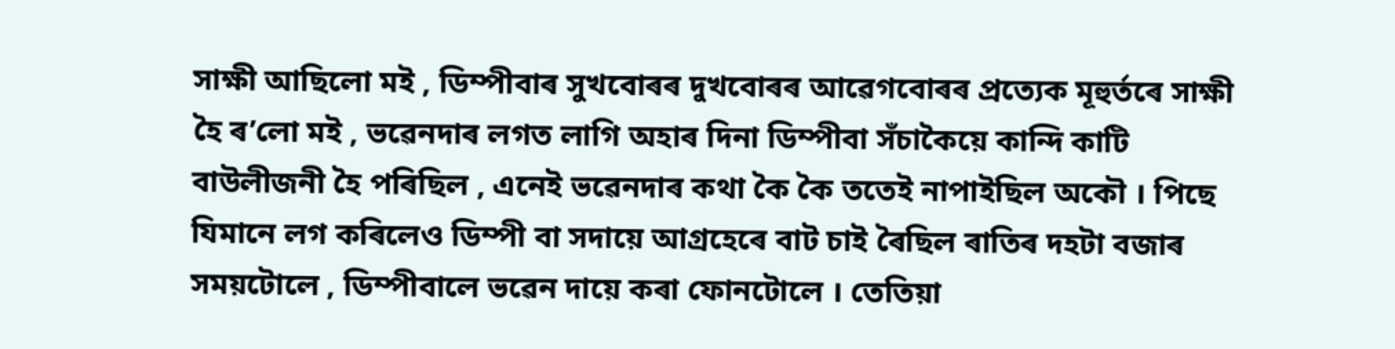সাক্ষী আছিলো মই , ডিম্পীবাৰ সুখবোৰৰ দুখবোৰৰ আৱেগবোৰৰ প্ৰত্যেক মূহুৰ্তৰে সাক্ষী হৈ ৰ’লো মই , ভৱেনদাৰ লগত লাগি অহাৰ দিনা ডিম্পীবা সঁচাকৈয়ে কান্দি কাটি বাউলীজনী হৈ পৰিছিল , এনেই ভৱেনদাৰ কথা কৈ কৈ ততেই নাপাইছিল অকৌ । পিছে যিমানে লগ কৰিলেও ডিম্পী বা সদায়ে আগ্ৰহেৰে বাট চাই ৰৈছিল ৰাতিৰ দহটা বজাৰ সময়টোলে , ডিম্পীবালে ভৱেন দায়ে কৰা ফোনটোলে । তেতিয়া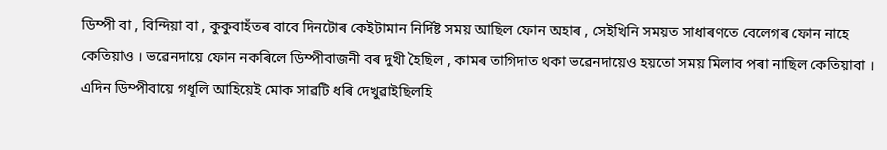ডিম্পী বা , বিন্দিয়া বা , কুকুবাহঁতৰ বাবে দিনটোৰ কেইটামান নিৰ্দিষ্ট সময় আছিল ফোন অহাৰ , সেইখিনি সময়ত সাধাৰণতে বেলেগৰ ফোন নাহে কেতিয়াও । ভৱেনদায়ে ফোন নকৰিলে ডিম্পীবাজনী বৰ দুখী হৈছিল , কামৰ তাগিদাত থকা ভৱেনদায়েও হয়তো সময় মিলাব পৰা নাছিল কেতিয়াবা । এদিন ডিম্পীবায়ে গধূলি আহিয়েই মোক সাৱটি ধৰি দেখুৱাইছিলহি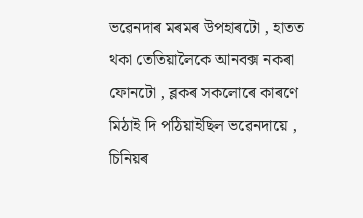ভৱেনদাৰ মৰমৰ উপহাৰটো , হাতত থকা তেতিয়ালৈকে আনবক্স নকৰা ফোনটো , ব্লকৰ সকলোৰে কাৰণে মিঠাই দি পঠিয়াইছিল ভৱেনদায়ে , চিনিয়ৰ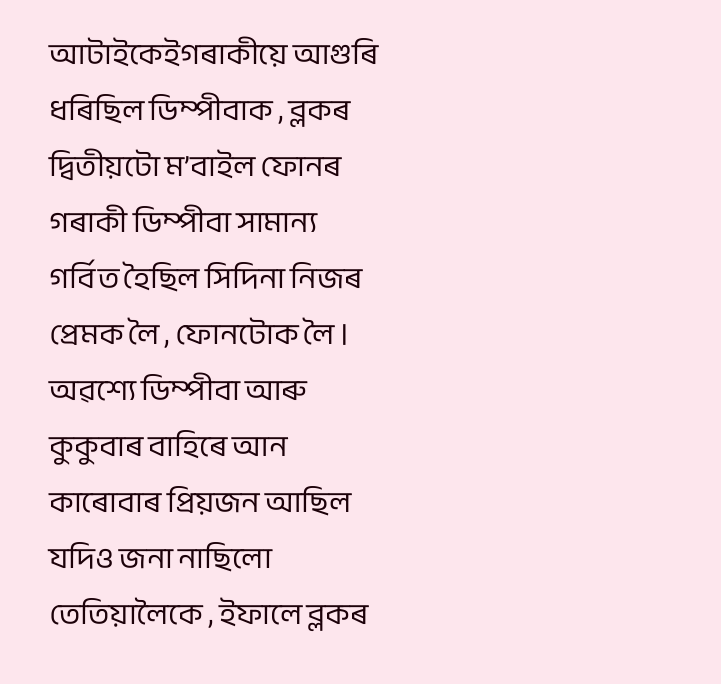আটাইকেইগৰাকীয়ে আগুৰি ধৰিছিল ডিম্পীবাক , ব্লকৰ দ্বিতীয়টো ম’বাইল ফোনৰ গৰাকী ডিম্পীবা সামান্য গৰ্বিত হৈছিল সিদিনা নিজৰ প্ৰেমক লৈ , ফোনটোক লৈ । অৱশ্যে ডিম্পীবা আৰু কুকুবাৰ বাহিৰে আন কাৰোবাৰ প্ৰিয়জন আছিল যদিও জনা নাছিলো তেতিয়ালৈকে , ইফালে ব্লকৰ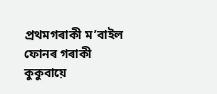প্ৰথমগৰাকী ম’বাইল ফোনৰ গৰাকী কুকুবায়ে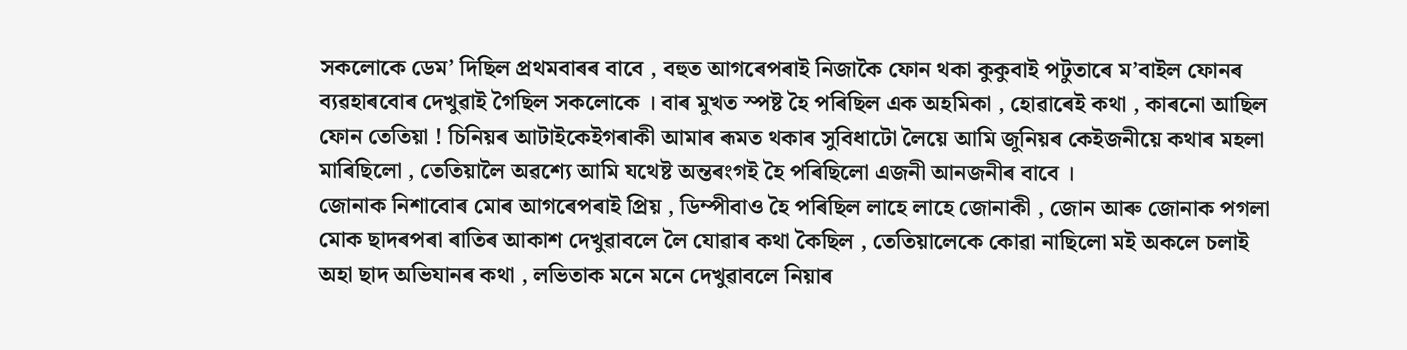সকলোকে ডেম’ দিছিল প্ৰথমবাৰৰ বাবে , বহুত আগৰেপৰাই নিজাকৈ ফোন থকা কুকুবাই পটুতাৰে ম’বাইল ফোনৰ ব্যৱহাৰবোৰ দেখুৱাই গৈছিল সকলোকে । বাৰ মুখত স্পষ্ট হৈ পৰিছিল এক অহমিকা , হোৱাৰেই কথা , কাৰনো আছিল ফোন তেতিয়া ! চিনিয়ৰ আটাইকেইগৰাকী আমাৰ ৰূমত থকাৰ সুবিধাটো লৈয়ে আমি জুনিয়ৰ কেইজনীয়ে কথাৰ মহলা মাৰিছিলো , তেতিয়ালৈ অৱশ্যে আমি যথেষ্ট অন্তৰংগই হৈ পৰিছিলো এজনী আনজনীৰ বাবে ।
জোনাক নিশাবোৰ মোৰ আগৰেপৰাই প্ৰিয় , ডিম্পীবাও হৈ পৰিছিল লাহে লাহে জোনাকী , জোন আৰু জোনাক পগলা মোক ছাদৰপৰা ৰাতিৰ আকাশ দেখুৱাবলে লৈ যোৱাৰ কথা কৈছিল , তেতিয়ালেকে কোৱা নাছিলো মই অকলে চলাই অহা ছাদ অভিযানৰ কথা , লভিতাক মনে মনে দেখুৱাবলে নিয়াৰ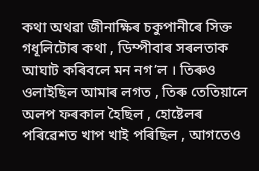কথা অথৱা জীনাক্ষিৰ চকুপানীৰে সিক্ত গধূলিটোৰ কথা , ডিম্পীবাৰ সৰলতাক আঘাট কৰিবলে মন নগ’ল । তিৰুও ওলাইছিল আমাৰ লগত , তিৰু তেতিয়ালে অলপ ফৰকাল হৈছিল , হোষ্টেলৰ পৰিৱেশত খাপ খাই পৰিছিল , আগতেও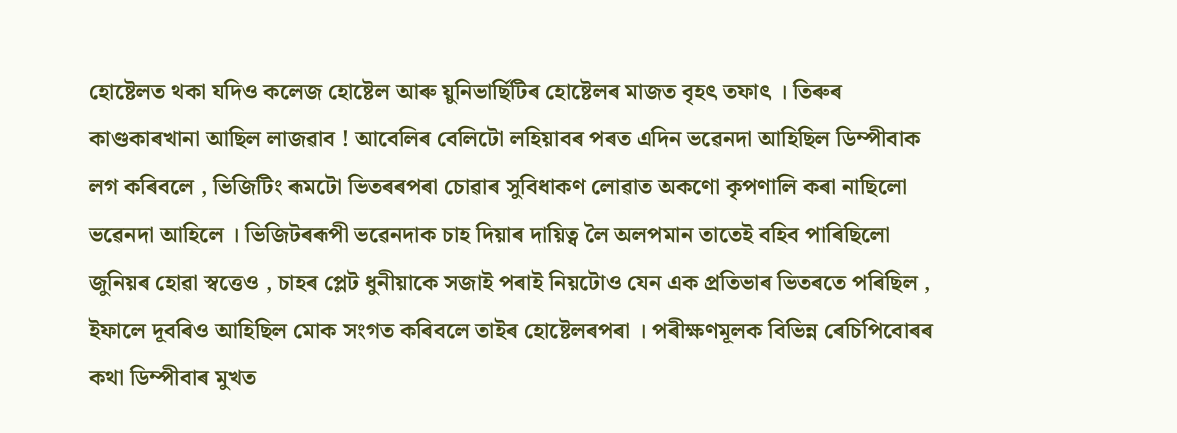হোষ্টেলত থকা যদিও কলেজ হোষ্টেল আৰু য়ুনিভাৰ্ছিটিৰ হোষ্টেলৰ মাজত বৃহৎ তফাৎ । তিৰুৰ কাণ্ডকাৰখানা আছিল লাজৱাব ! আবেলিৰ বেলিটো লহিয়াবৰ পৰত এদিন ভৱেনদা আহিছিল ডিম্পীবাক লগ কৰিবলে , ভিজিটিং ৰূমটো ভিতৰৰপৰা চোৱাৰ সুবিধাকণ লোৱাত অকণো কৃপণালি কৰা নাছিলো ভৱেনদা আহিলে । ভিজিটৰৰূপী ভৱেনদাক চাহ দিয়াৰ দায়িত্ব লৈ অলপমান তাতেই বহিব পাৰিছিলো জুনিয়ৰ হোৱা স্বত্তেও , চাহৰ প্লেট ধুনীয়াকে সজাই পৰাই নিয়টোও যেন এক প্ৰতিভাৰ ভিতৰতে পৰিছিল , ইফালে দূবৰিও আহিছিল মোক সংগত কৰিবলে তাইৰ হোষ্টেলৰপৰা । পৰীক্ষণমূলক বিভিন্ন ৰেচিপিবোৰৰ কথা ডিম্পীবাৰ মুখত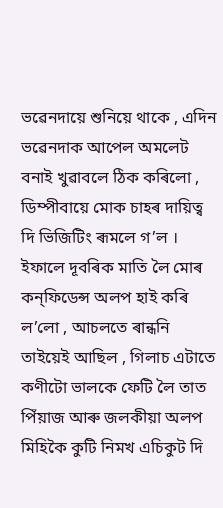ভৱেনদায়ে শুনিয়ে থাকে , এদিন ভৱেনদাক আপেল অমলেট বনাই খুৱাবলে ঠিক কৰিলো , ডিম্পীবায়ে মোক চাহৰ দায়িত্ব দি ভিজিটিং ৰূমলে গ’ল । ইফালে দূবৰিক মাতি লৈ মোৰ কন্ফিডেন্স অলপ হাই কৰি ল’লো , আচলতে ৰান্ধনি তাইয়েই আছিল , গিলাচ এটাতে কণীটো ভালকে ফেটি লৈ তাত পিঁয়াজ আৰু জলকীয়া অলপ মিহিকৈ কুটি নিমখ এচিকুট দি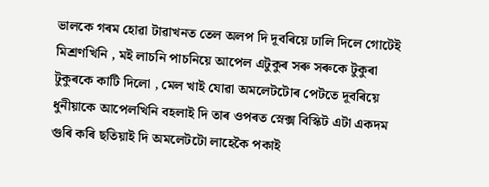ভালকে গৰম হোৱা টাৱাখনত তেল অলপ দি দূবৰিয়ে ঢালি দিলে গোটেই মিশ্ৰণখিনি , মই লাচনি পাচনিয়ে আপেল এটুকুৰ সৰু সৰুকে টুকুৰা টুকুৰকে কাটি দিলো , মেল খাই যোৱা অমলেটটোৰ পেটতে দূবৰিয়ে ধুনীয়াকে আপেলখিনি বহলাই দি তাৰ ওপৰত স্নেক্স বিস্কিট এটা একদম গুৰি কৰি ছতিয়াই দি অমলেটটো লাহেকৈ পকাই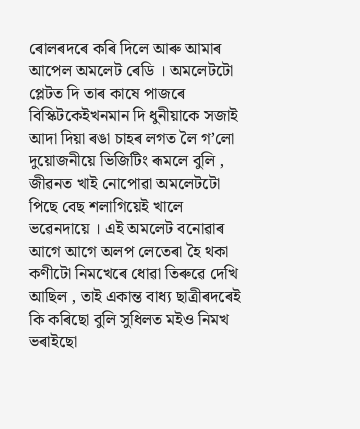ৰোলৰদৰে কৰি দিলে আৰু আমাৰ আপেল অমলেট ৰেডি । অমলেটটো প্লেটত দি তাৰ কাষে পাজৰে বিস্কিটকেইখনমান দি ধুনীয়াকে সজাই আদা দিয়া ৰঙা চাহৰ লগত লৈ গ’লো দুয়োজনীয়ে ভিজিটিং ৰূমলে বুলি , জীৱনত খাই নোপোৱা অমলেটটো পিছে বেছ শলাগিয়েই খালে ভৱেনদায়ে । এই অমলেট বনোৱাৰ আগে আগে অলপ লেতেৰা হৈ থকা কণীটো নিমখেৰে ধোৱা তিৰুৱে দেখি আছিল , তাই একান্ত বাধ্য ছাত্ৰীৰদৰেই কি কৰিছো বুলি সুধিলত মইও নিমখ ভৰাইছো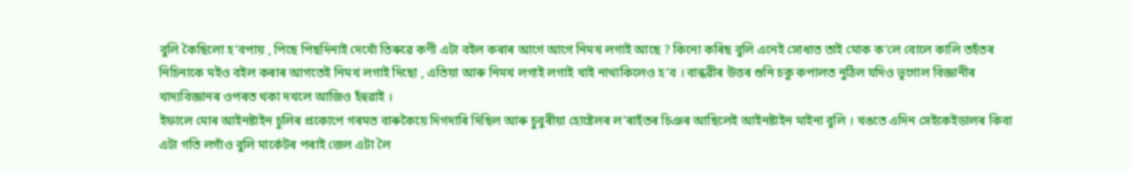বুলি কৈছিলো হ’বপায় , পিছে পিছদিনাই দেখোঁ তিৰুৱে কণী এটা বইল কৰাৰ আগে আগে নিমখ লগাই আছে ? কিনো কৰিছ বুলি এনেই সোধাত তাই মোক ক’লে বোলে কালি তহঁতৰ নিচিনাকে মইও বইল কৰাৰ আগতেই নিমখ লগাই দিছো , এতিয়া আৰু নিমখ লগাই লগাই খাই নাথাকিলেও হ’ব । বান্ধৱীৰ উত্তৰ শুনি চকু কপালত নুঠিল যদিও ভূগোল বিজ্ঞানীৰ খাদ্যবিজ্ঞানৰ ওপৰত থকা দখলে আজিও হঁহুৱাই ।
ইফালে মোৰ আইনষ্টাইন চুলিৰ প্ৰকোপে গৰমত বাৰুকৈয়ে দিগদাৰি দিছিল আৰু চুবুৰীয়া হোষ্টেলৰ ল’ৰাহঁতৰ চিঞৰ আছিলেই আইনষ্টাইন মাইনা বুলি । খঙতে এদিন সেইকেইডালৰ কিবা এটা গতি লগাঁও বুলি মাৰ্কেটৰ পৰাই জেল এটা লৈ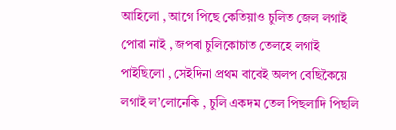আহিলো , আগে পিছে কেতিয়াও চুলিত জেল লগাই পোৱা নাই , জপৰা চুলিকোচাত তেলহে লগাই পাইছিলো , সেইদিনা প্ৰথম বাবেই অলপ বেছিকৈয়ে লগাই ল’লোনেকি , চুলি একদম তেল পিছলাদি পিছলি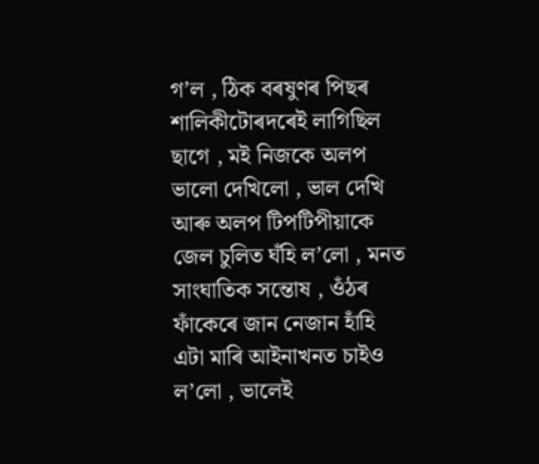গ’ল , ঠিক বৰষুণৰ পিছৰ শালিকীটোৰদৰেই লাগিছিল ছাগে , মই নিজকে অলপ ভালো দেখিলো , ভাল দেখি আৰু অলপ টিপটিপীয়াকে জেল চুলিত ঘঁহি ল’লো , মনত সাংঘাতিক সন্তোষ , ওঁঠৰ ফাঁকেৰে জান নেজান হাঁহি এটা মাৰি আইনাখনত চাইও ল’লো , ভালেই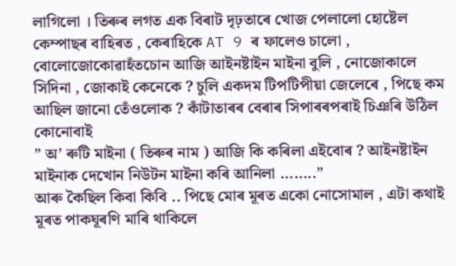লাগিলো । তিৰুৰ লগত এক বিৰাট দৃঢ়তাৰে খোজ পেলালো হোষ্টেল কেম্পাছৰ বাহিৰত , কেৰাহিকে AT 9 ৰ ফালেও চালো , বোলোজোকোৱাহঁতচোন আজি আইনষ্টাইন মাইনা বুলি , নোজোকালে সিদিনা , জোকাই কেনেকে ? চুলি একদম টিপটিপীয়া জেলেৰে , পিছে কম আছিল জানো তেঁওলোক ? কাঁটাতাৰৰ বেৰাৰ সিপাৰৰপৰাই চিঞৰি উঠিল কোনোবাই
” অ’ ৰুটি মাইনা ( তিৰুৰ নাম ) আজি কি কৰিলা এইবোৰ ? আইনষ্টাইন মাইনাক দেখোন নিউটন মাইনা কৰি আনিলা ……..”
আৰু কৈছিল কিবা কিবি .. পিছে মোৰ মূৰত একো নোসোমাল , এটা কথাই মূৰত পাকঘূৰণি মাৰি থাকিলে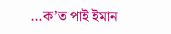…ক’ত পাই ইমান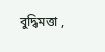বুদ্ধিমত্তা ,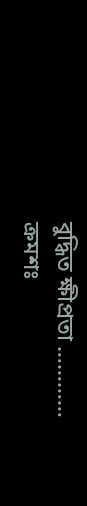বুদ্ধিত ক্ষীপ্ৰতা …………
ক্ৰমশঃ